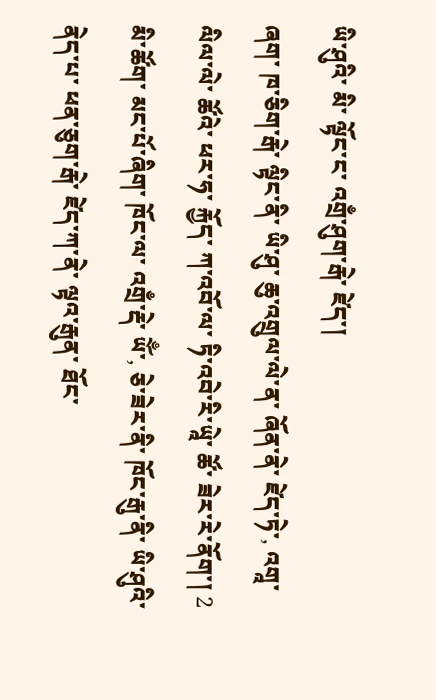ཡི་ཤུའི་ མི་ ལྟོང་ང་ འགྲྃ་ཤུག་རྒེ་ ཛེད་།
ཞག་ ཁ་ཅིག་རྒེ་ ལྟིང་ནི་ ཡི་ཤུ་ ཆུ་འགྲུལ་ལེ་ན་ ཞོན་ནེ་ ཛེད་ཏེ་, འགཱ་ལིལ་ལེ་ ཚོའེ་ ཕར་ཧ་ རྐྱོད་ ཀ་འབོ་ལ་ ཏི་འབེ་རི་ཡཱེ་ ཚོ་ ཟེར་རེ་ནོག་། 2 མི་ཚོག་ མང་པོ་ཞིག་ ཁོང་ལ་ འགྲྃ་རྡེ་ ཡོྃ་, ཅེ་ཟེར་ནི་ ཁོང་རྒུ་ནི་ ཡི་ཤུའི་ ནེད་པ་ ཕན་ཅུག་རྒེ་ ཛེད་ཀ་ནེ་ ལྟའ་རྒུན་ ཐོང་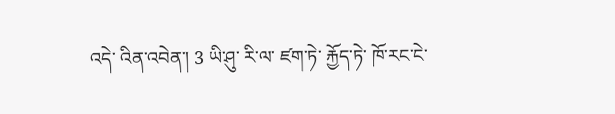འདེ་ འིན་འབེན་། 3 ཡི་ཤུ་ རི་ལ་ ཛག་ཏེ་ རྐྱོད་ཏེ་ ཁོ་རང་ངེ་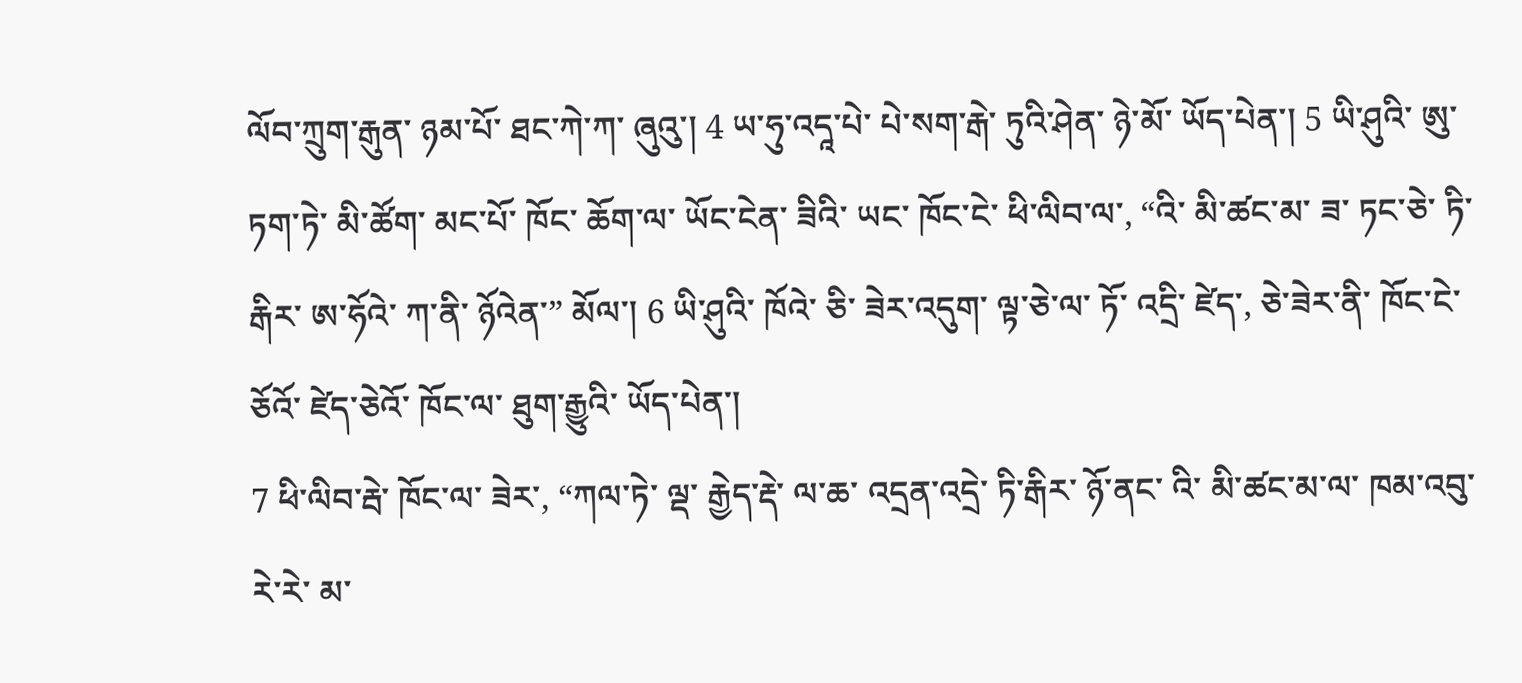ལོབ་ཀྲུག་རྒུན་ ཉམ་པོ་ ཐང་ཀེ་ཀ་ ཞུའུ་། 4 ཡ་ཧུ་འདཱ་པེ་ པེ་སག་རྒེ་ ཏུའི་ཤེན་ ཉེ་མོ་ ཡོད་པེན་། 5 ཡི་ཤུའི་ ཨུ་ ཏག་ཏེ་ མི་ཚོག་ མང་པོ་ ཁོང་ ཆོག་ལ་ ཡོང་ངེན་ ཟིའི་ ཡང་ ཁོང་ངེ་ ཕི་ལིབ་ལ་, “འི་ མི་ཚང་མ་ ཟ་ ཏང་ཅེ་ ཏི་རྒིར་ ཨ་ཧོའེ་ ཀ་ནི་ ཉོའེན་” མོལ་། 6 ཡི་ཤུའི་ ཁོའེ་ ཅི་ ཟེར་འདུག་ ལྟ་ཅེ་ལ་ ཏོ་ འདྲི་ ཛེད་, ཅེ་ཟེར་ནི་ ཁོང་ངེ་ ཅོའོ་ ཛེད་ཅེའོ་ ཁོང་ལ་ ཐུག་རྒྱུའི་ ཡོད་པེན་།
7 ཕི་ལིབ་རྦེ་ ཁོང་ལ་ ཟེར་, “ཀལ་ཏེ་ ལྡ་ རྒྱེད་རྡེ་ ལ་ཆ་ འདྲན་འདྲེ་ ཏི་རྒིར་ ཉོ་ནང་ འི་ མི་ཚང་མ་ལ་ ཁམ་འབུ་ རེ་རེ་ མ་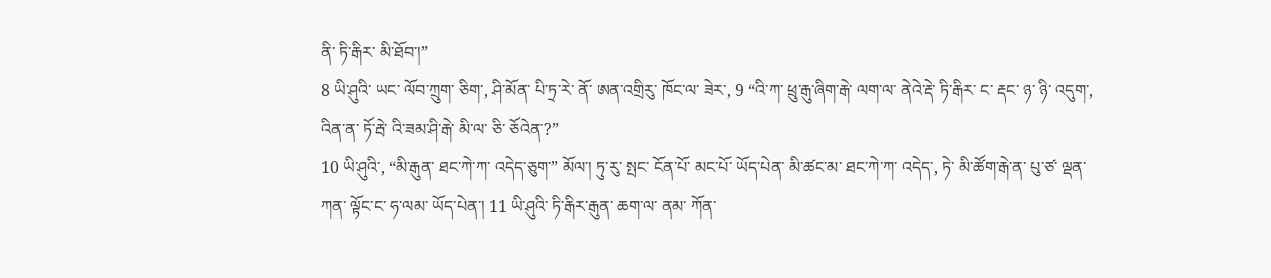ནི་ ཏི་རྒིར་ མི་ཐོབ་།”
8 ཡི་ཤུའི་ ཡང་ ལོབ་ཀྲུག་ ཅིག་, ཤི་མོན་ པི་ཏྲ་རེ་ ནོ་ ཨན་འགྲིརུ་ ཁོང་ལ་ ཟེར་, 9 “འི་ཀ་ ཕྲུ་རྒུ་ཞིག་རྒེ་ ལག་ལ་ ནེའེ་རྡེ་ ཏི་རྒིར་ ང་ རྡང་ ཉ་ ཉི་ འདུག་, འིན་ན་ ཏོ་རྦེ་ འི་ཟམ་ཤི་རྒེ་ མི་ལ་ ཅི་ ཅོའེན་?”
10 ཡི་ཤུའི་, “མི་རྒུན་ ཐང་ཀེ་ཀ་ འདེད་ཅུག་” མོལ་། ཏུ་རུ་ སྤང་ ངོན་པོ་ མང་པོ་ ཡོད་པེན་ མི་ཚང་མ་ ཐང་ཀེ་ཀ་ འདེད་, ཏེ་ མི་ཚོག་རྒེ་ན་ པུ་ཙ་ ལྡན་ཀན་ ལྟོང་ང་ ཧ་ལམ་ ཡོད་པེན་། 11 ཡི་ཤུའི་ ཏི་རྒིར་རྒུན་ ཆག་ལ་ ནམ་ ཀོན་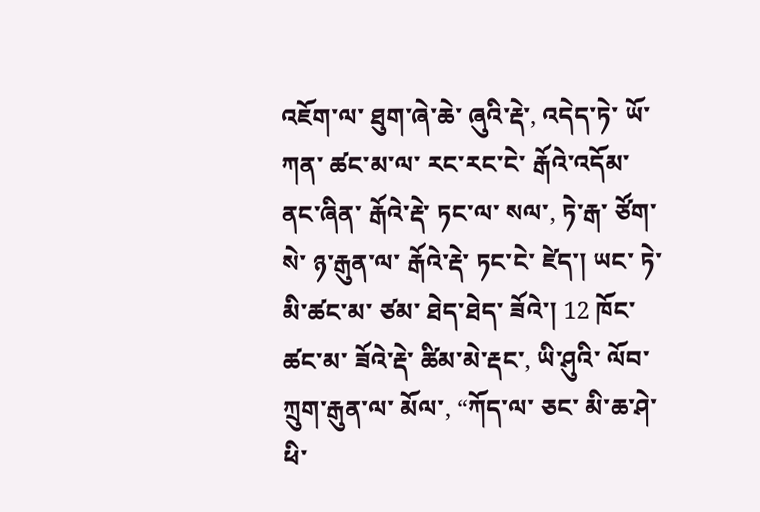འཇོག་ལ་ ཐུག་ཞེ་ཆེ་ ཞུའི་རྡེ་, འདེད་ཏེ་ ཡོ་ཀན་ ཚང་མ་ལ་ རང་རང་ངེ་ རྒོའེ་འདོམ་ ནང་ཞིན་ རྒོའེ་རྡེ་ ཏང་ལ་ སལ་, ཏེ་རྒ་ ཙོག་སེ་ ཉ་རྒུན་ལ་ རྒོའེ་རྡེ་ ཏང་ངེ་ ཛེད་། ཡང་ ཏེ་ མི་ཚང་མ་ ཙམ་ ཐེད་ཐེད་ ཟོའེ་། 12 ཁོང་ ཚང་མ་ ཟོའེ་རྡེ་ ཚིམ་མེ་རྡང་, ཡི་ཤུའི་ ལོབ་ཀྲུག་རྒུན་ལ་ མོལ་, “ཀོད་ལ་ ཅང་ མི་ཆ་ཤེ་ཕི་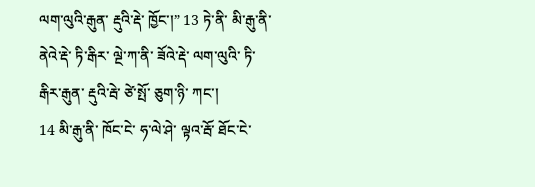ལག་ལུའི་རྒུན་ རྡུའི་རྡེ་ ཁྱོང་།” 13 ཏེ་ནི་ མི་རྒུ་ནི་ ནེའེ་རྡེ་ ཏི་རྒིར་ ལྔེ་ཀ་ནི་ ཟོའེ་རྡེ་ ལག་ལུའི་ ཏི་རྒིར་རྒུན་ རྡུའི་རྦེ་ ཙེ་སྤོ་ ཅུག་ཉི་ ཀང་།
14 མི་རྒུ་ནི་ ཁོང་ངེ་ ཧ་ལེ་ཤེ་ ལྟའ་རྦོ་ ཐོང་ངེ་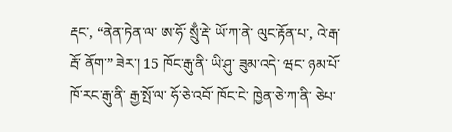རྡང་, “ནེན་ཏེན་ལ་ ཨ་ཧོ་ སྲུྃ་རྡེ་ ཡོ་ཀ་ནེ་ ལུང་རྟོན་པ་, འེ་རྒ་རྦོ་ ནོག་” ཟེར་། 15 ཁོང་རྒུ་ནི་ ཡི་ཤུ་ ཟུམ་འདེ་ ཝང་ ཉམ་པོ་ ཁོ་རང་རྒུ་ནི་ རྒྱ་སྤོ་ལ་ ཧོ་ཅེ་འབོ་ ཁོང་ངེ་ ཁྱེན་ཅེ་ཀ་ནི་ ཅེཔ་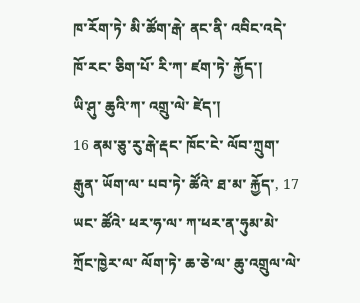ཁ་རོག་ཏེ་ མི་ཚོག་རྒེ་ ནང་ནི་ འབིང་འདེ་ ཁོ་རང་ ཅིག་པོ་ རི་ཀ་ ཛག་ཏེ་ རྐྱོད་།
ཡི་ཤུ་ ཆུའི་ཀ་ འགྲུ་ལེ་ ཛེད་།
16 ནམ་ཅུ་རུ་རྒེ་རྡང་ ཁོང་ངེ་ ལོབ་ཀྲུག་རྒུན་ ཡོག་ལ་ པབ་ཏེ་ ཚོའེ་ ཐ་མ་ རྐྱོད་, 17 ཡང་ ཚོའེ་ ཕར་ཧ་ལ་ ཀ་ཕར་ན་ཧུམ་མེ་ ཀྲོང་ཁྱེར་ལ་ ལོག་ཏེ་ ཆ་ཅེ་ལ་ ཆུ་འགྲུལ་ལེ་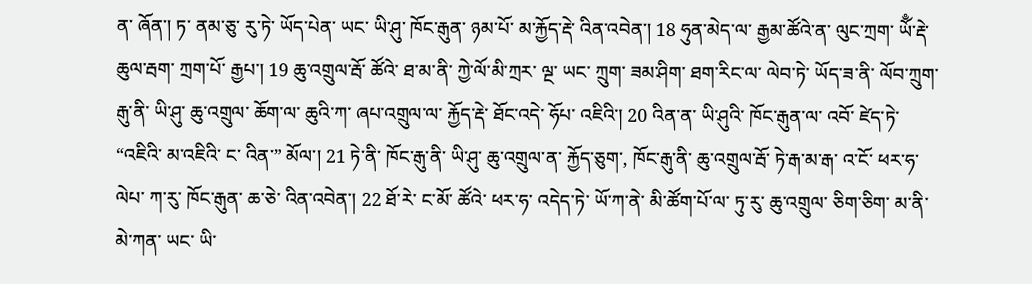ན་ ཞོན་། ཏ་ ནམ་ཅུ་ རུ་ཏེ་ ཡོད་པེན་ ཡང་ ཡི་ཤུ་ ཁོང་རྒུན་ ཉམ་པོ་ མ་རྐྱོད་རྡེ་ འིན་འབེན་། 18 ཧུན་མེད་ལ་ རྒྱམ་ཚོའེ་ན་ ལུང་ཀྲག་ ཡོྃ་རྡེ་ ཆུལ་རྦག་ ཀྲག་པོ་ རྒྱཔ་། 19 ཆུ་འགྲུལ་རྦོ་ ཚོའེ་ ཐ་མ་ནི་ ཀྱེ་ལོ་མི་ཀྲར་ ལྔ་ ཡང་ ཀྲུག་ ཟམ་ཤིག་ ཐག་རིང་ལ་ ལེབ་ཏེ་ ཡོད་ཟ་ནི་ ལོབ་ཀྲུག་རྒུ་ནི་ ཡི་ཤུ་ ཆུ་འགྲུལ་ ཆོག་ལ་ ཆུའི་ཀ་ ཞཔ་འགྲུལ་ལ་ རྐྱོད་རྡེ་ ཐོང་འདེ་ ཧོཔ་ འཇིའི་། 20 འིན་ན་ ཡི་ཤུའི་ ཁོང་རྒུན་ལ་ འབོ་ ཛེད་ཏེ་ “འཇིའི་ མ་འཇིའི་ ང་ འིན་” མོལ་། 21 ཏེ་ནི་ ཁོང་རྒུ་ནི་ ཡི་ཤུ་ ཆུ་འགྲུལ་ན་ རྐྱོད་ཅུག་, ཁོང་རྒུ་ནི་ ཆུ་འགྲུལ་རྦོ་ ཏེ་རྒ་མ་རྒ་ འ་ངོ་ ཕར་ཧ་ ལེཔ་ ཀ་རུ་ ཁོང་རྒུན་ ཆ་ཅེ་ འིན་འབེན་། 22 ཐོ་རེ་ ང་མོ་ ཚོའེ་ ཕར་ཧ་ འདེད་ཏེ་ ཡོ་ཀ་ནེ་ མི་ཚོག་པོ་ལ་ ཏུ་རུ་ ཆུ་འགྲུལ་ ཅིག་ཅིག་ མ་ནི་ མེ་ཀན་ ཡང་ ཡི་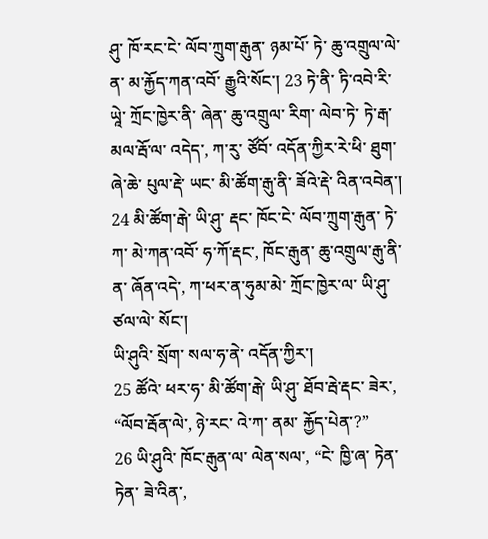ཤུ་ ཁོ་རང་ངེ་ ལོབ་ཀྲུག་རྒུན་ ཉམ་པོ་ ཏེ་ ཆུ་འགྲུལ་ལེ་ན་ མ་རྐྱོད་ཀན་འབོ་ རྒྱུའི་སོང་། 23 ཏེ་ནི་ ཏི་འབེ་རི་ཡཱེ་ ཀྲོང་ཁྱེར་ནི་ ཞེན་ ཆུ་འགྲུལ་ རིག་ ལེབ་ཏེ་ ཏེ་རྒ་ མལ་རྦོ་ལ་ འདེད་, ཀ་རུ་ ཙོབོ་ འདོན་ཀྱིར་རེ་ཕི་ ཐུག་ཞེ་ཆེ་ པུལ་རྡེ་ ཡང་ མི་ཚོག་རྒུ་ནི་ ཟོའེ་རྡེ་ འིན་འབེན་། 24 མི་ཚོག་རྒེ་ ཡི་ཤུ་ རྡང་ ཁོང་ངེ་ ལོབ་ཀྲུག་རྒུན་ ཏེ་ཀ་ མེ་ཀན་འབོ་ ཧ་ཀོ་རྡང་, ཁོང་རྒུན་ ཆུ་འགྲུལ་རྒུ་ནི་ན་ ཞོན་འདེ་, ཀ་ཕར་ན་ཧུམ་མེ་ ཀྲོང་ཁྱེར་ལ་ ཡི་ཤུ་ ཙལ་ལེ་ སོང་།
ཡི་ཤུའི་ སྲོག་ སལ་ཧ་ནེ་ འདོན་ཀྱིར་།
25 ཚོའེ་ ཕར་ཧ་ མི་ཚོག་རྒེ་ ཡི་ཤུ་ ཐོབ་རྦེ་རྡང་ ཟེར་, “ལོབ་རྦོན་ལེ་, ཉེ་རང་ འེ་ཀ་ ནམ་ རྐྱོད་པེན་?”
26 ཡི་ཤུའི་ ཁོང་རྒུན་ལ་ ལེན་སལ་, “ངེ་ ཁྱི་ཞ་ ཏེན་ ཏེན་ ཟེ་འིན་,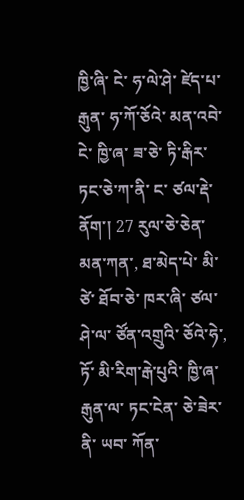ཁྱི་ཞི་ ངེ་ ཧ་ལེ་ཤེ་ ཛེད་པ་རྒུན་ ཧ་ཀོ་ཅོའེ་ མན་འབེ་ ངེ་ ཁྱི་ཞ་ ཟ་ཅེ་ ཏི་རྒིར་ ཏང་ཅེ་ཀ་ནི་ ང་ ཙལ་རྡེ་ ནོག་། 27 རུལ་ཅེ་ཅེན་ མན་ཀན་, ཐ་མེད་པེ་ མི་ཙེ་ ཐོབ་ཅེ་ ཁར་ཞི་ ཙལ་ཤེ་ལ་ ཙོན་འགྲུའི་ ཅོའེ་ཧེ་, ཏོ་ མི་རིག་རྒེ་པུའི་ ཁྱི་ཞ་རྒུན་ལ་ ཏང་ངེན་ ཅེ་ཟེར་ནི་ ཡབ་ ཀོན་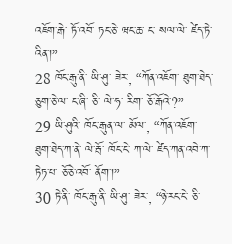འཇོག་རྒེ་ ཏོ་འབོ་ ཏང་ཅེ་ ཝང་ཆ་ ང་ སལ་ལེ་ ཛེད་ཏེ་ འིན་།”
28 ཁོང་རྒུ་ནི་ ཡི་ཤུ་ ཟེར་, “ཀོན་འཇོག་ ཐུག་ཐེད་ཅུག་ཅེ་ལ་ ང་ཞི་ ཅི་ ལེ་ཧ་ རིག་ ཅོ་རྒོའེ་?”
29 ཡི་ཤུའི་ ཁོང་རྒུན་ལ་ མོལ་, “ཀོན་འཇོག་ ཐུག་ཐེད་ཀ་ནེ་ ལེ་རྦོ་ ཁོང་ངེ་ ཀ་ལེ་ ཛེད་ཀན་འབེ་ཀ་ ཏེཏ་པ་ ཅོ་ཅེ་འབོ་ ནོག་།”
30 ཏེ་ནི་ ཁོང་རྒུ་ནི་ ཡི་ཤུ་ ཟེར་, “ཉེ་རང་ངེ་ ཅི་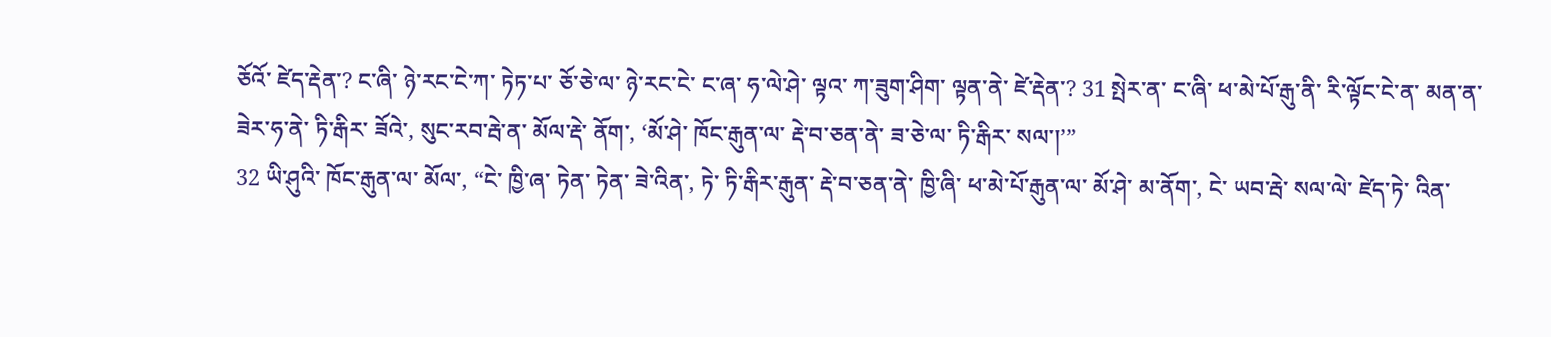ཅོའོ་ ཛེད་རྡེན་? ང་ཞི་ ཉེ་རང་ངེ་ཀ་ ཏེཏ་པ་ ཅོ་ཅེ་ལ་ ཉེ་རང་ངེ་ ང་ཞ་ ཧ་ལེ་ཤེ་ ལྟའ་ ཀ་ཟུག་ཤིག་ ལྟན་ནེ་ ཛེ་རྡེན་? 31 སྤེར་ན་ ང་ཞི་ ཕ་མེ་པོ་རྒུ་ནི་ རི་ལྟོང་ངེ་ན་ མན་ན་ ཟེར་ཧ་ནེ་ ཏི་རྒིར་ ཟོའེ་, སུང་རབ་རྦེ་ན་ མོལ་རྡེ་ ནོག་, ‘མོ་ཤེ་ ཁོང་རྒུན་ལ་ རྡེ་བ་ཅན་ནེ་ ཟ་ཅེ་ལ་ ཏི་རྒིར་ སལ་།’”
32 ཡི་ཤུའི་ ཁོང་རྒུན་ལ་ མོལ་, “ངེ་ ཁྱི་ཞ་ ཏེན་ ཏེན་ ཟེ་འིན་, ཏེ་ ཏི་རྒིར་རྒུན་ རྡེ་བ་ཅན་ནེ་ ཁྱི་ཞི་ ཕ་མེ་པོ་རྒུན་ལ་ མོ་ཤེ་ མ་ནོག་, ངེ་ ཡབ་རྦེ་ སལ་ལེ་ ཛེད་ཏེ་ འིན་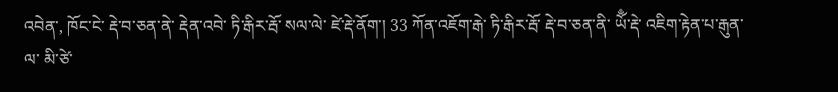འབེན་, ཁོང་ངེ་ རྡེ་བ་ཅན་ནེ་ རྡེན་འབེ་ ཏི་རྒིར་རྦོ་ སལ་ལེ་ ཛེ་རྡེ་ནོག་། 33 ཀོན་འཇོག་རྒེ་ ཏི་རྒིར་རྦོ་ རྡེ་བ་ཅན་ནི་ ཡོྃ་རྡེ་ འཇིག་རྟེན་པ་རྒུན་ལ་ མི་ཙེ་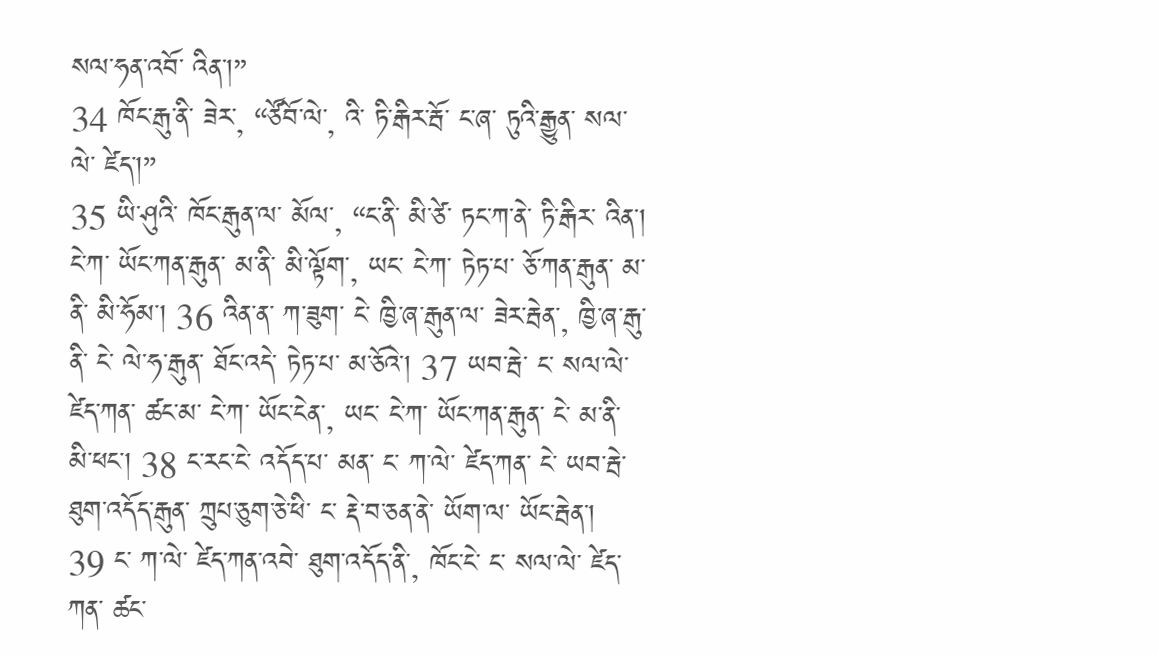སལ་ཧན་འབོ་ འིན་།”
34 ཁོང་རྒུ་ནི་ ཟེར་, “ཙོབོ་ལེ་, འི་ ཏི་རྒིར་རྦོ་ ང་ཞ་ ཏུའི་རྒྱུན་ སལ་ལེ་ ཛེད་།”
35 ཡི་ཤུའི་ ཁོང་རྒུན་ལ་ མོལ་, “ང་ནི་ མི་ཙེ་ ཏང་ཀ་ནེ་ ཏི་རྒིར་ འིན་། ངེ་ཀ་ ཡོང་ཀན་རྒུན་ མ་ནི་ མི་ལྟོག་, ཡང་ ངེ་ཀ་ ཏེཏ་པ་ ཅོ་ཀན་རྒུན་ མ་ནི་ མི་ཧོམ་། 36 འིན་ན་ ཀ་ཟུག་ ངེ་ ཁྱི་ཞ་རྒུན་ལ་ ཟེར་རྦེན་, ཁྱི་ཞ་རྒུ་ནི་ ངེ་ ལེ་ཧ་རྒུན་ ཐོང་འདེ་ ཏེཏ་པ་ མ་ཅོའེ་། 37 ཡབ་རྦེ་ ང་ སལ་ལེ་ ཛེད་ཀན་ ཚང་མ་ ངེ་ཀ་ ཡོང་ངེན་, ཡང་ ངེ་ཀ་ ཡོང་ཀན་རྒུན་ ངེ་ མ་ནི་ མི་ཕང་། 38 ང་རང་ངེ་ འདོད་པ་ མན་ ང་ ཀ་ལེ་ ཛེད་ཀན་ ངེ་ ཡབ་རྦེ་ ཐུག་འདོད་རྒུན་ ཀྲུཔ་ཅུག་ཅེ་ཕི་ ང་ རྡེ་བ་ཅན་ནེ་ ཡོག་ལ་ ཡོང་རྦེན་། 39 ང་ ཀ་ལེ་ ཛེད་ཀན་འབེ་ ཐུག་འདོད་ནི་, ཁོང་ངེ་ ང་ སལ་ལེ་ ཛེད་ཀན་ ཚང་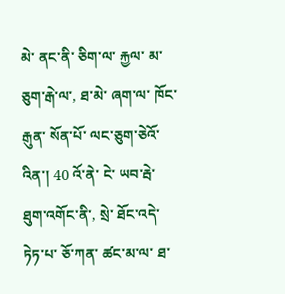མེ་ ནང་ནི་ ཅིག་ལ་ རྐྱལ་ མ་ཅུག་རྒེ་ལ་, ཐ་མེ་ ཞག་ལ་ ཁོང་རྒུན་ སོན་པོ་ ལང་ཅུག་ཅེའོ་ འིན་། 40 འོ་ནེ་ ངེ་ ཡབ་རྦེ་ ཐུག་འགོང་ནི་, སྲེ་ ཐོང་འདེ་ ཏེཏ་པ་ ཅོ་ཀན་ ཚང་མ་ལ་ ཐ་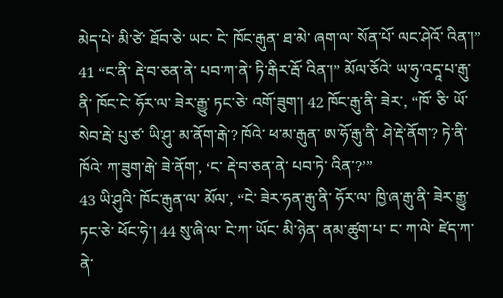མེད་པེ་ མི་ཙེ་ ཐོབ་ཅེ་ ཡང་ ངེ་ ཁོང་རྒུན་ ཐ་མེ་ ཞག་ལ་ སོན་པོ་ ལང་ཤེའོ་ འིན་།”
41 “ང་ནི་ རྡེ་བ་ཅན་ནེ་ པབ་ཀ་ནེ་ ཏི་རྒིར་རྦོ་ འིན་།” མོལ་ཅོའེ་ ཡ་ཧུ་འདཱ་པ་རྒུ་ནི་ ཁོང་ངེ་ ཧོར་ལ་ ཟེར་རྒྱུ་ ཏང་ཅེ་ འགོ་ཟུག་། 42 ཁོང་རྒུ་ནི་ ཟེར་, “ཁོ་ ཅི་ ཡོ་སེབ་རྦེ་ པུ་ཙ་ ཡི་ཤུ་ མ་ནོག་རྒེ་? ཁོའེ་ ཕ་མ་རྒུན་ ཨ་ཧོ་རྒུ་ནི་ ཤེ་རྡེ་ནོག་? ཏེ་ནི་ ཁོའེ་ ཀ་ཟུག་རྒེ་ ཟེ་ནོག་, ‘ང་ རྡེ་བ་ཅན་ནེ་ པབ་ཏེ་ འིན་?’”
43 ཡི་ཤུའི་ ཁོང་རྒུན་ལ་ མོལ་, “ངེ་ ཟེར་ཧན་རྒུ་ནི་ ཧོར་ལ་ ཁྱི་ཞ་རྒུ་ནི་ ཟེར་རྒྱུ་ ཏང་ཅེ་ ཕོང་ཧེ་། 44 སུ་ཞི་ལ་ ངེ་ཀ་ ཡོང་ མི་ཉེན་ ནམ་ཚུག་པ་ ང་ ཀ་ལེ་ ཛེད་ཀ་ནེ་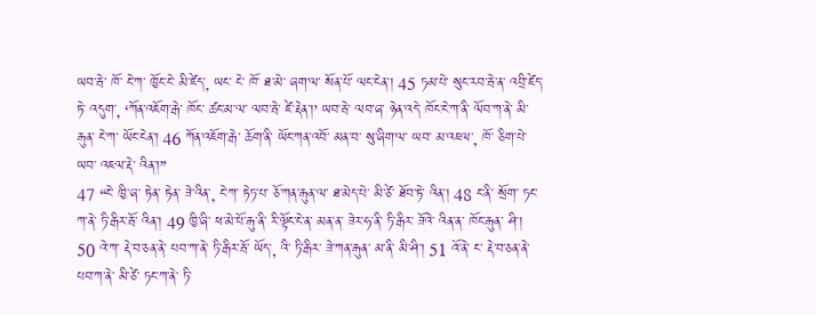ཡབ་རྦེ་ ཁོ་ ངེ་ཀ་ ཁྱོང་ངེ་ མི་ཛེད་, ཡང་ ངེ་ ཁོ་ ཐ་མེ་ ཞག་ལ་ སོན་པོ་ ལང་ངེན་། 45 ཏམ་པེ་ སུང་རབ་རྦེ་ན་ འབྲི་ཛེད་ཏེ་ འདུག་, ‘ཀོན་འཇོག་རྒེ་ ཁོང་ ཚང་མ་ལ་ ལབ་རྦེ་ ཛེ་རྡེན་།’ ཡབ་རྦེ་ ལབ་ཞ་ ཉེན་འདེ་ ཁོང་ངེ་ཀ་ནི་ ལོབ་ཀ་ནེ་ མི་རྒུན་ ངེ་ཀ་ ཡོང་ངེན་། 46 ཀོན་འཇོག་རྒེ་ ཆོག་ནི་ ཡོང་ཀན་འབོ་ མན་བ་ སུ་ཞིག་ལ་ ཡབ་ མ་འཇལ་, ཁོ་ ཅིག་པེ་ ཡབ་ འཇལ་རྡེ་ འིན་།”
47 “ངེ་ ཁྱི་ཞ་ ཏེན་ ཏེན་ ཟེ་འིན་, ངེ་ཀ་ ཏེཏ་པ་ ཅོ་ཀན་རྒུན་ལ་ ཐ་མེད་པེ་ མི་ཙེ་ ཐོབ་ཏེ་ འིན་། 48 ང་ནི་ སྲོག་ ཏང་ཀ་ནེ་ ཏི་རྒིར་རྦོ་ འིན་། 49 ཁྱི་ཞི་ ཕ་མེ་པོ་རྒུ་ནི་ རི་ལྟོང་ངེ་ན་ མན་ན་ ཟེར་ཧ་ནི་ ཏི་རྒིར་ ཟོའེ་ འིན་ན་ ཁོང་རྒུན་ ཤི་། 50 འེ་ཀ་ རྡེ་བ་ཅན་ནེ་ པབ་ཀ་ནེ་ ཏི་རྒིར་རྦོ་ ཡོད་, འི་ ཏི་རྒིར་ ཟེ་ཀན་རྒུན་ མ་ནི་ མི་ཤི་། 51 འོ་ནེ་ ང་ རྡེ་བ་ཅན་ནེ་ པབ་ཀ་ནེ་ མི་ཙེ་ ཏང་ཀ་ནེ་ ཏི་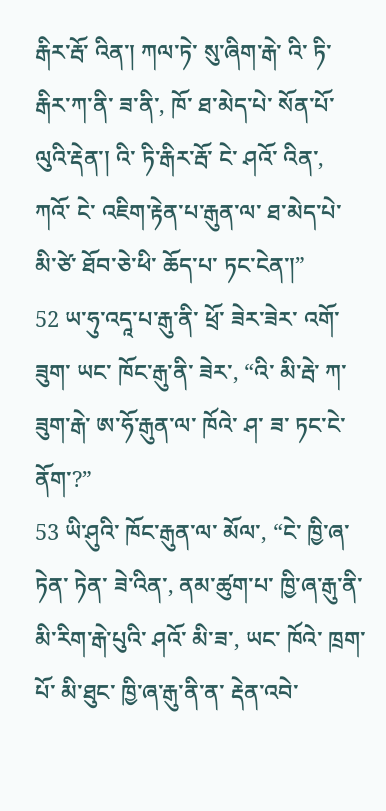རྒིར་རྦོ་ འིན་། ཀལ་ཏེ་ སུ་ཞིག་རྒེ་ འི་ ཏི་རྒིར་ཀ་ནི་ ཟ་ནི་, ཁོ་ ཐ་མེད་པེ་ སོན་པོ་ ལུའི་རྡེན་། འི་ ཏི་རྒིར་རྦོ་ ངེ་ ཤའོ་ འིན་, ཀའོ་ ངེ་ འཇིག་རྟེན་པ་རྒུན་ལ་ ཐ་མེད་པེ་ མི་ཙེ་ ཐོབ་ཅེ་ཕི་ ཆོད་པ་ ཏང་ངེན་།”
52 ཡ་ཧུ་འདཱ་པ་རྒུ་ནི་ ཕྲོ་ ཟེར་ཟེར་ འགོ་ཟུག་ ཡང་ ཁོང་རྒུ་ནི་ ཟེར་, “འི་ མི་རྦེ་ ཀ་ཟུག་རྒེ་ ཨ་ཧོ་རྒུན་ལ་ ཁོའེ་ ཤ་ ཟ་ ཏང་ངེ་ནོག་?”
53 ཡི་ཤུའི་ ཁོང་རྒུན་ལ་ མོལ་, “ངེ་ ཁྱི་ཞ་ ཏེན་ ཏེན་ ཟེ་འིན་, ནམ་ཚུག་པ་ ཁྱི་ཞ་རྒུ་ནི་ མི་རིག་རྒེ་པུའི་ ཤའོ་ མི་ཟ་, ཡང་ ཁོའེ་ ཁྲག་པོ་ མི་ཐུང་ ཁྱི་ཞ་རྒུ་ནི་ན་ རྡེན་འབེ་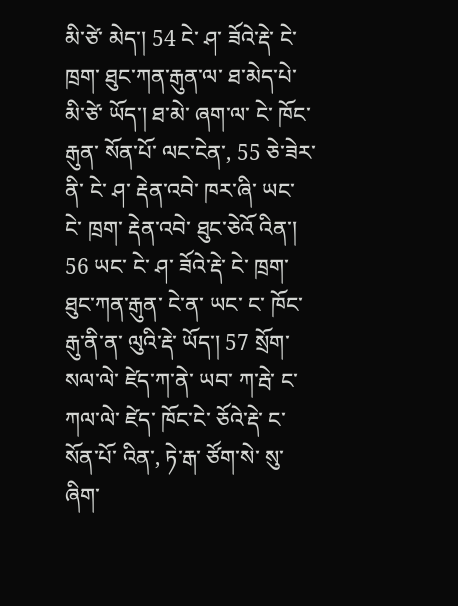མི་ཙེ་ མེད་། 54 ངེ་ ཤ་ ཟོའེ་རྡེ་ ངེ་ ཁྲག་ ཐུང་ཀན་རྒུན་ལ་ ཐ་མེད་པེ་ མི་ཙེ་ ཡོད་། ཐ་མེ་ ཞག་ལ་ ངེ་ ཁོང་རྒུན་ སོན་པོ་ ལང་ངེན་, 55 ཅེ་ཟེར་ནི་ ངེ་ ཤ་ རྡེན་འབེ་ ཁར་ཞི་ ཡང་ ངེ་ ཁྲག་ རྡེན་འབེ་ ཐུང་ཅེའོ འིན་། 56 ཡང་ ངེ་ ཤ་ ཟོའེ་རྡེ་ ངེ་ ཁྲག་ ཐུང་ཀན་རྒུན་ ངེ་ན་ ཡང་ ང་ ཁོང་རྒུ་ནི་ན་ ལུའི་རྡེ་ ཡོད་། 57 སྲོག་ སལ་ལེ་ ཛེད་ཀ་ནེ་ ཡབ་ ཀ་རྦེ་ ང་ ཀལ་ལེ་ ཛེད་ ཁོང་ངེ་ ཅོའེ་རྡེ་ ང་ སོན་པོ་ འིན་, ཏེ་རྒ་ ཙོག་སེ་ སུ་ཞིག་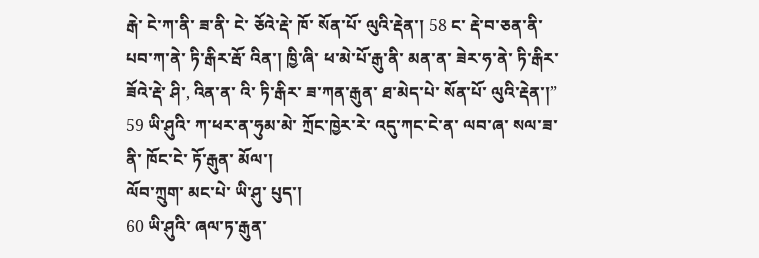རྒེ་ ངེ་ཀ་ནི་ ཟ་ནི་ ངེ་ ཅོའེ་རྡེ་ ཁོ་ སོན་པོ་ ལུའི་རྡེན་། 58 ང་ རྡེ་བ་ཅན་ནི་ པབ་ཀ་ནེ་ ཏི་རྒིར་རྦོ་ འིན་། ཁྱི་ཞི་ ཕ་མེ་པོ་རྒུ་ནི་ མན་ན་ ཟེར་ཧ་ནེ་ ཏི་རྒིར་ ཟོའེ་རྡེ་ ཤི་, འིན་ན་ འི་ ཏི་རྒིར་ ཟ་ཀན་རྒུན་ ཐ་མེད་པེ་ སོན་པོ་ ལུའི་རྡེན་།”
59 ཡི་ཤུའི་ ཀ་ཕར་ན་ཧུམ་མེ་ ཀྲོང་ཁྱེར་རེ་ འདུ་ཀང་ངེ་ན་ ལབ་ཞ་ སལ་ཟ་ནི་ ཁོང་ངེ་ ཏོ་རྒུན་ མོལ་།
ལོབ་ཀྲུག་ མང་པེ་ ཡི་ཤུ་ པུད་།
60 ཡི་ཤུའི་ ཞལ་ཏ་རྒུན་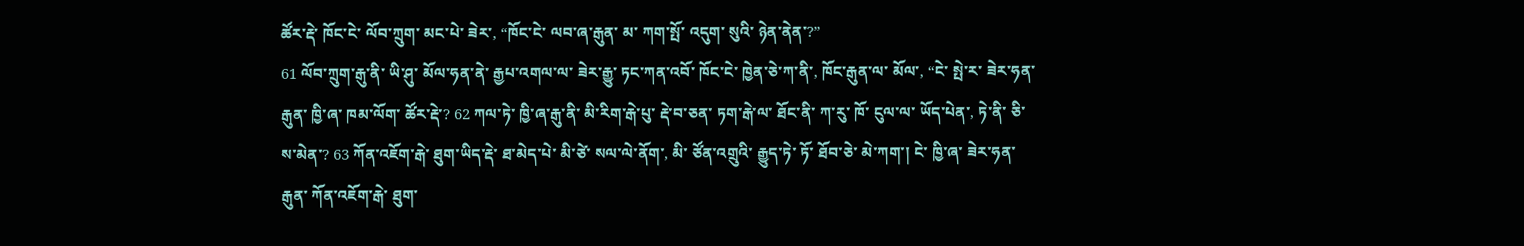ཚོར་རྡེ་ ཁོང་ངེ་ ལོབ་ཀྲུག་ མང་པེ་ ཟེར་, “ཁོང་ངེ་ ལབ་ཞ་རྒུན་ མ་ ཀག་སྤོ་ འདུག་ སུའི་ ཉེན་ནེན་?”
61 ལོབ་ཀྲུག་རྒུ་ནི་ ཡི་ཤུ་ མོལ་ཧན་ནེ་ རྒྱཔ་འགལ་ལ་ ཟེར་རྒྱུ་ ཏང་ཀན་འབོ་ ཁོང་ངེ་ ཁྱེན་ཅེ་ཀ་ནི་, ཁོང་རྒུན་ལ་ མོལ་, “ངེ་ སྤེ་ར་ ཟེར་ཧན་རྒུན་ ཁྱི་ཞ་ ཁམ་ལོག་ ཚོར་རྡེ་? 62 ཀལ་ཏེ་ ཁྱི་ཞ་རྒུ་ནི་ མི་རིག་རྒེ་པུ་ རྡེ་བ་ཅན་ ཏག་རྒེ་ལ་ ཐོང་ནི་ ཀ་རུ་ ཁོ་ ངུལ་ལ་ ཡོད་པེན་, ཏེ་ནི་ ཅི་ ས་མེན་? 63 ཀོན་འཇོག་རྒེ་ ཐུག་ཡིད་རྡེ་ ཐ་མེད་པེ་ མི་ཙེ་ སལ་ལེ་ནོག་, མི་ ཙོན་འགྲུའི་ རྒྱུད་ཏེ་ ཏོ་ ཐོབ་ཅེ་ མེ་ཀག་། ངེ་ ཁྱི་ཞ་ ཟེར་ཧན་རྒུན་ ཀོན་འཇོག་རྒེ་ ཐུག་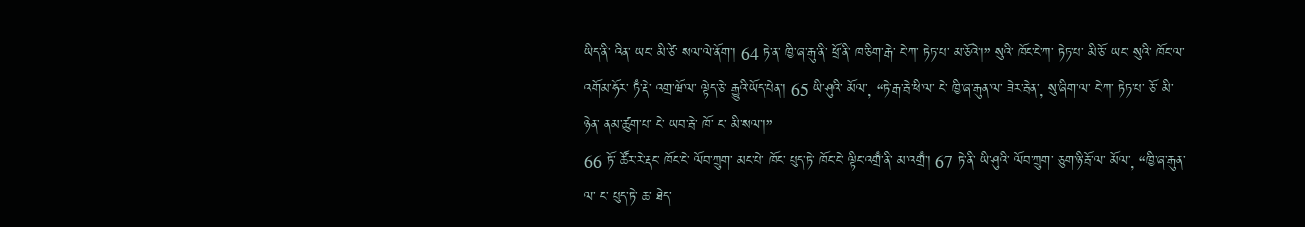ཡིད་ནི་ འིན་ ཡང་ མི་ཙེ་ སལ་ལེ་ནོག་། 64 ཏེ་ན་ ཁྱི་ཞ་རྒུ་ནི་ ཕྲོ་ནི་ ཁ་ཅིག་རྒེ་ ངེ་ཀ་ ཏེཏ་པ་ མ་ཅོའེ་།” སུའི་ ཁོང་ངེ་ཀ་ ཏེཏ་པ་ མི་ཅོ་ ཡང་ སུའི་ ཁོང་ལ་ འགོམ་ཧོར་ ཏྃ་རྡེ་ འགྲ་ཝོ་ལ་ ལྟེད་ཅེ་ རྒྱུའི་ཡོད་པེན་། 65 ཡི་ཤུའི་ མོལ་, “ཏེ་རྒ་རྦེ་ཕི་ལ་ ངེ་ ཁྱི་ཞ་རྒུན་ལ་ ཟེར་རྦེན་, སུ་ཞིག་ལ་ ངེ་ཀ་ ཏེཏ་པ་ ཅོ་ མི་ཉེན་ ནམ་ཚུག་པ་ ངེ་ ཡབ་རྦེ་ ཁོ་ ང་ མི་སལ་།”
66 ཏོ་ ཚོར་རེ་རྡང་ ཁོང་ངེ་ ལོབ་ཀྲུག་ མང་པེ་ ཁོང་ པུད་ཏེ་ ཁོང་ངེ་ ལྟིང་འགྲྃ་ནི་ མ་འགྲྃ་། 67 ཏེ་ནི་ ཡི་ཤུའི་ ལོབ་ཀྲུག་ ཅུག་ཉི་རྦོ་ལ་ མོལ་, “ཁྱི་ཞ་རྒུན་ལ་ ང་ པུད་ཏེ་ ཆ་ ཐེད་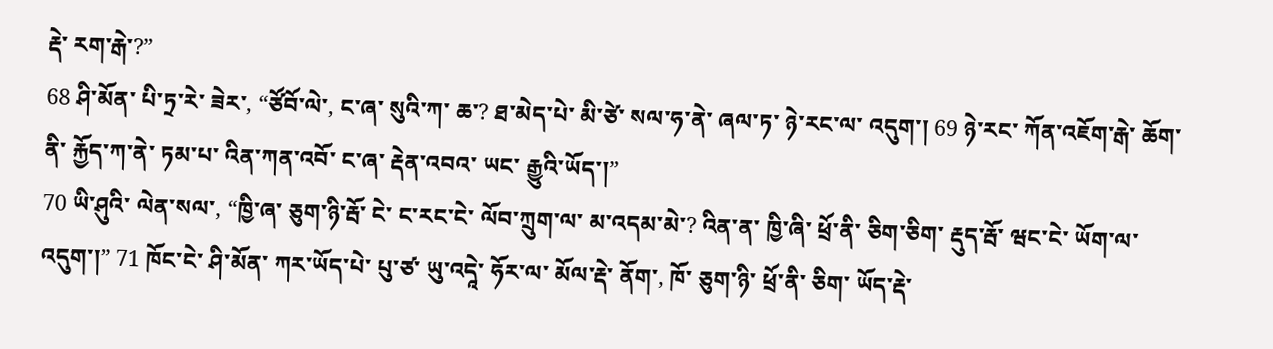རྡེ་ རག་རྒེ་?”
68 ཤི་མོན་ པི་ཏྲ་རེ་ ཟེར་, “ཙོབོ་ལེ་, ང་ཞ་ སུའི་ཀ་ ཆ་? ཐ་མེད་པེ་ མི་ཙེ་ སལ་ཧ་ནེ་ ཞལ་ཏ་ ཉེ་རང་ལ་ འདུག་། 69 ཉེ་རང་ ཀོན་འཇོག་རྒེ་ ཆོག་ནི་ རྐྱོད་ཀ་ནེ་ ཏམ་པ་ འིན་ཀན་འབོ་ ང་ཞ་ རྡེན་འབའ་ ཡང་ རྒྱུའི་ཡོད་།”
70 ཡི་ཤུའི་ ལེན་སལ་, “ཁྱི་ཞ་ ཅུག་ཉི་རྦོ་ ངེ་ ང་རང་ངེ་ ལོབ་ཀྲུག་ལ་ མ་འདམ་མེ་? འིན་ན་ ཁྱི་ཞི་ ཕྲོ་ནི་ ཅིག་ཅིག་ རྡུད་རྦོ་ ཝང་ངེ་ ཡོག་ལ་ འདུག་།” 71 ཁོང་ངེ་ ཤི་མོན་ ཀར་ཡོད་པེ་ པུ་ཙ་ ཡུ་འདཱེ་ ཧོར་ལ་ མོལ་རྡེ་ ནོག་, ཁོ་ ཅུག་ཉི་ ཕྲོ་ནི་ ཅིག་ ཡོད་རྡེ་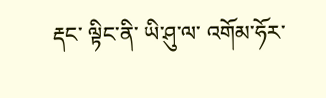རྡང་ ལྟིང་ནི་ ཡི་ཤུ་ལ་ འགོམ་ཧོར་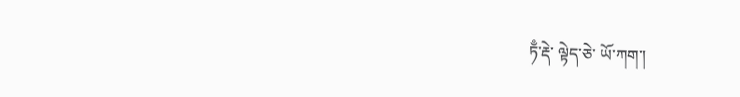ཏྃ་རྡེ་ ལྟེད་ཅེ་ ཡོ་ཀག་།